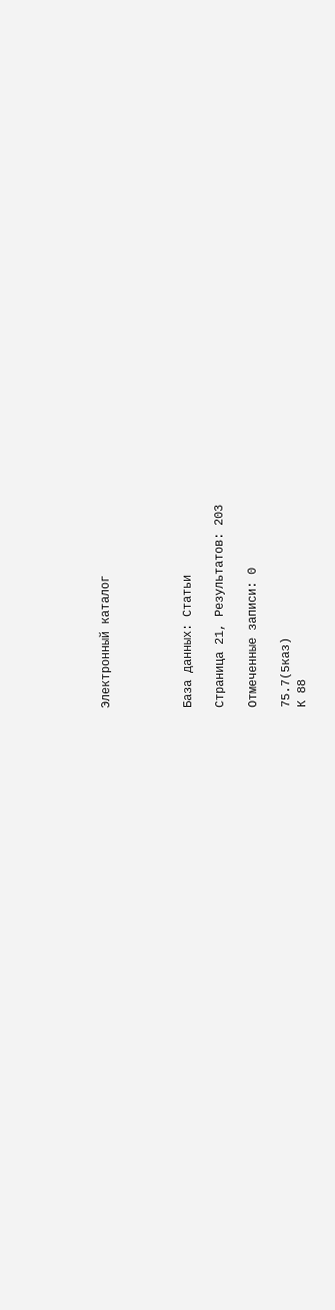Электронный каталог




База данных: Статьи

Страница 21, Результатов: 203

Отмеченные записи: 0

75.7(5каз)
К 88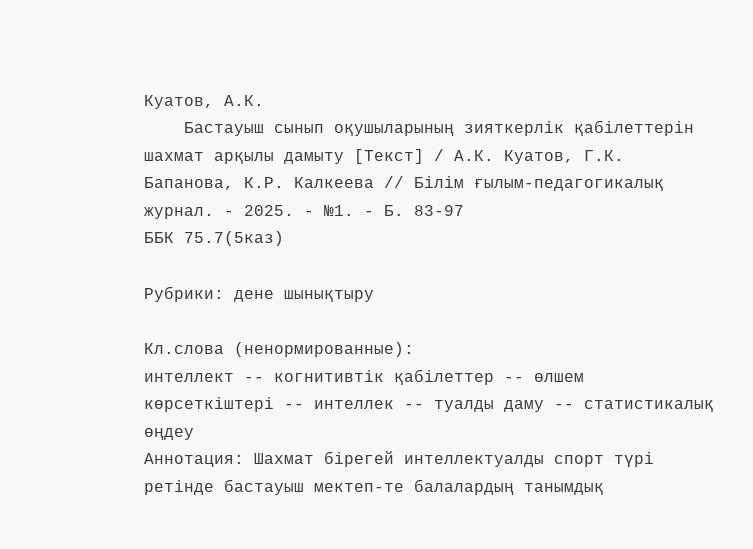Куатов, А.К.
    Бастауыш сынып оқушыларының зияткерлік қабілеттерін шахмат арқылы дамыту [Текст] / А.К. Куатов, Г.К. Бапанова, К.Р. Калкеева // Білім ғылым-педагогикалық журнал. - 2025. - №1. - Б. 83-97
ББК 75.7(5каз)

Рубрики: дене шынықтыру

Кл.слова (ненормированные):
интеллект -- когнитивтік қабілеттер -- өлшем көрсеткіштері -- интеллек -- туалды даму -- статистикалық өңдеу
Аннотация: Шахмат бірегей интеллектуалды спорт түрі ретінде бастауыш мектеп-те балалардың танымдық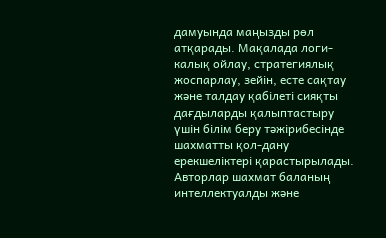дамуында маңызды рөл атқарады. Мақалада логи-калық ойлау, стратегиялық жоспарлау, зейін, есте сақтау және талдау қабілеті сияқты дағдыларды қалыптастыру үшін білім беру тәжірибесінде шахматты қол-дану ерекшеліктері қарастырылады. Авторлар шахмат баланың интеллектуалды және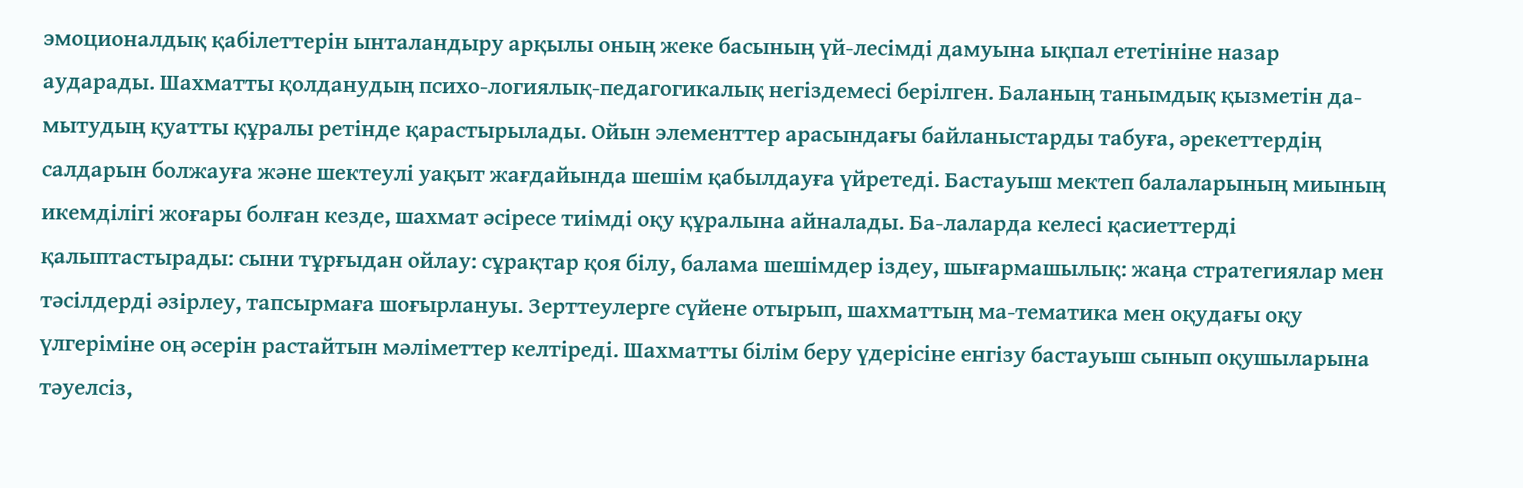эмоционалдық қабілеттерін ынталандыру арқылы оның жеке басының үй-лесімді дамуына ықпал ететініне назар аударады. Шахматты қолданудың психо-логиялық-педагогикалық негіздемесі берілген. Баланың танымдық қызметін да-мытудың қуатты құралы ретінде қарастырылады. Ойын элементтер арасындағы байланыстарды табуға, әрекеттердің салдарын болжауға және шектеулі уақыт жағдайында шешім қабылдауға үйретеді. Бастауыш мектеп балаларының миының икемділігі жоғары болған кезде, шахмат әсіресе тиімді оқу құралына айналады. Ба-лаларда келесі қасиеттерді қалыптастырады: сыни тұрғыдан ойлау: сұрақтар қоя білу, балама шешімдер іздеу, шығармашылық: жаңа стратегиялар мен тәсілдерді әзірлеу, тапсырмаға шоғырлануы. Зерттеулерге сүйене отырып, шахматтың ма-тематика мен оқудағы оқу үлгеріміне оң әсерін растайтын мәліметтер келтіреді. Шахматты білім беру үдерісіне енгізу бастауыш сынып оқушыларына тәуелсіз,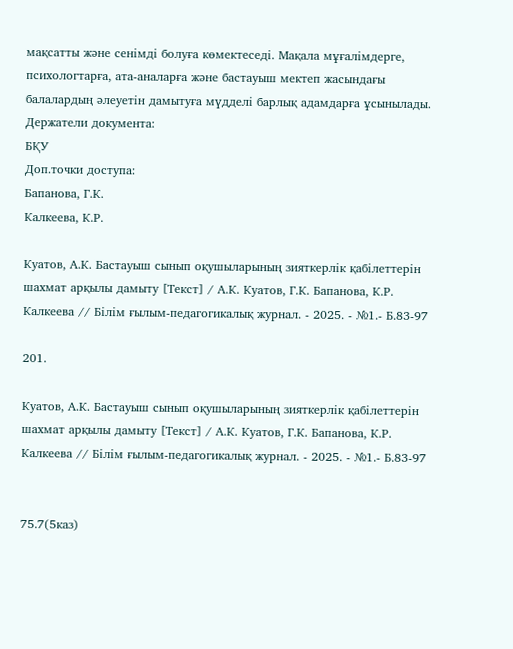мақсатты және сенімді болуға көмектеседі. Мақала мұғалімдерге, психологтарға, ата-аналарға және бастауыш мектеп жасындағы балалардың әлеуетін дамытуға мүдделі барлық адамдарға ұсынылады.
Держатели документа:
БҚУ
Доп.точки доступа:
Бапанова, Г.К.
Калкеева, К.Р.

Куатов, А.К. Бастауыш сынып оқушыларының зияткерлік қабілеттерін шахмат арқылы дамыту [Текст] / А.К. Куатов, Г.К. Бапанова, К.Р. Калкеева // Білім ғылым-педагогикалық журнал. - 2025. - №1.- Б.83-97

201.

Куатов, А.К. Бастауыш сынып оқушыларының зияткерлік қабілеттерін шахмат арқылы дамыту [Текст] / А.К. Куатов, Г.К. Бапанова, К.Р. Калкеева // Білім ғылым-педагогикалық журнал. - 2025. - №1.- Б.83-97


75.7(5каз)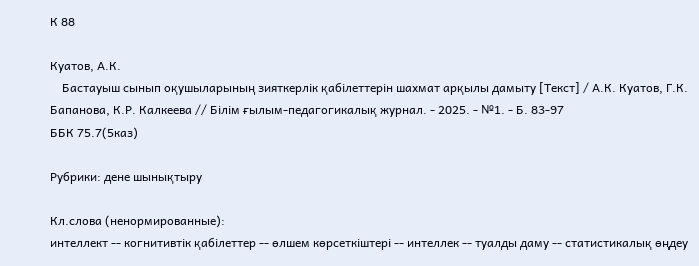К 88

Куатов, А.К.
    Бастауыш сынып оқушыларының зияткерлік қабілеттерін шахмат арқылы дамыту [Текст] / А.К. Куатов, Г.К. Бапанова, К.Р. Калкеева // Білім ғылым-педагогикалық журнал. - 2025. - №1. - Б. 83-97
ББК 75.7(5каз)

Рубрики: дене шынықтыру

Кл.слова (ненормированные):
интеллект -- когнитивтік қабілеттер -- өлшем көрсеткіштері -- интеллек -- туалды даму -- статистикалық өңдеу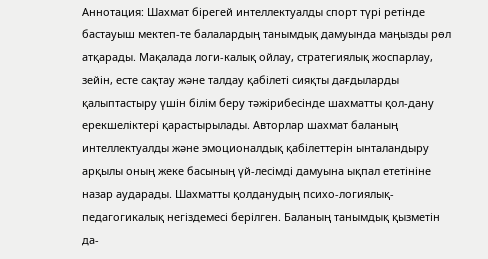Аннотация: Шахмат бірегей интеллектуалды спорт түрі ретінде бастауыш мектеп-те балалардың танымдық дамуында маңызды рөл атқарады. Мақалада логи-калық ойлау, стратегиялық жоспарлау, зейін, есте сақтау және талдау қабілеті сияқты дағдыларды қалыптастыру үшін білім беру тәжірибесінде шахматты қол-дану ерекшеліктері қарастырылады. Авторлар шахмат баланың интеллектуалды және эмоционалдық қабілеттерін ынталандыру арқылы оның жеке басының үй-лесімді дамуына ықпал ететініне назар аударады. Шахматты қолданудың психо-логиялық-педагогикалық негіздемесі берілген. Баланың танымдық қызметін да-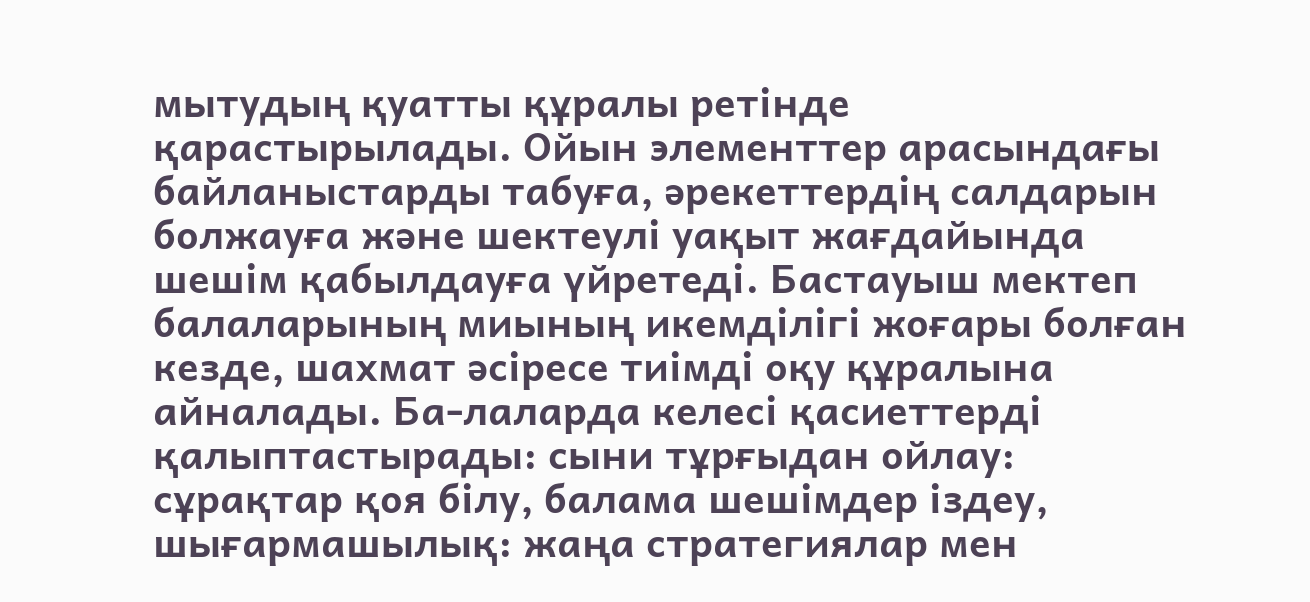мытудың қуатты құралы ретінде қарастырылады. Ойын элементтер арасындағы байланыстарды табуға, әрекеттердің салдарын болжауға және шектеулі уақыт жағдайында шешім қабылдауға үйретеді. Бастауыш мектеп балаларының миының икемділігі жоғары болған кезде, шахмат әсіресе тиімді оқу құралына айналады. Ба-лаларда келесі қасиеттерді қалыптастырады: сыни тұрғыдан ойлау: сұрақтар қоя білу, балама шешімдер іздеу, шығармашылық: жаңа стратегиялар мен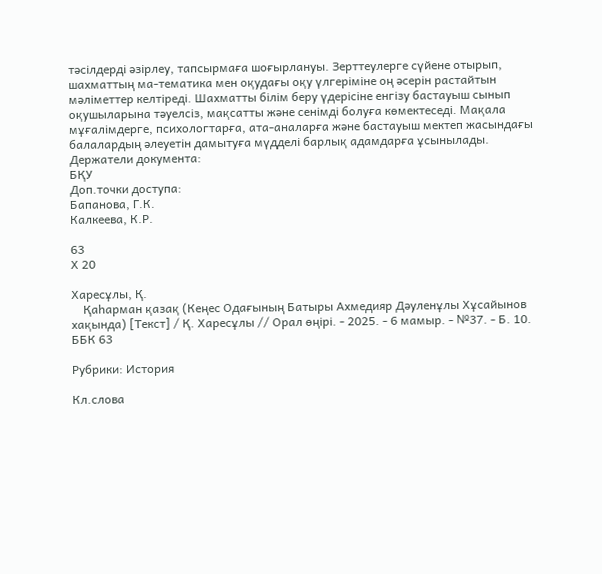тәсілдерді әзірлеу, тапсырмаға шоғырлануы. Зерттеулерге сүйене отырып, шахматтың ма-тематика мен оқудағы оқу үлгеріміне оң әсерін растайтын мәліметтер келтіреді. Шахматты білім беру үдерісіне енгізу бастауыш сынып оқушыларына тәуелсіз, мақсатты және сенімді болуға көмектеседі. Мақала мұғалімдерге, психологтарға, ата-аналарға және бастауыш мектеп жасындағы балалардың әлеуетін дамытуға мүдделі барлық адамдарға ұсынылады.
Держатели документа:
БҚУ
Доп.точки доступа:
Бапанова, Г.К.
Калкеева, К.Р.

63
Х 20

Харесұлы, Қ.
    Қаһарман қазақ (Кеңес Одағының Батыры Ахмедияр Дәуленұлы Хұсайынов хақында) [Текст] / Қ. Харесұлы // Орал өңірі. - 2025. - 6 мамыр. - №37. - Б. 10.
ББК 63

Рубрики: История

Кл.слова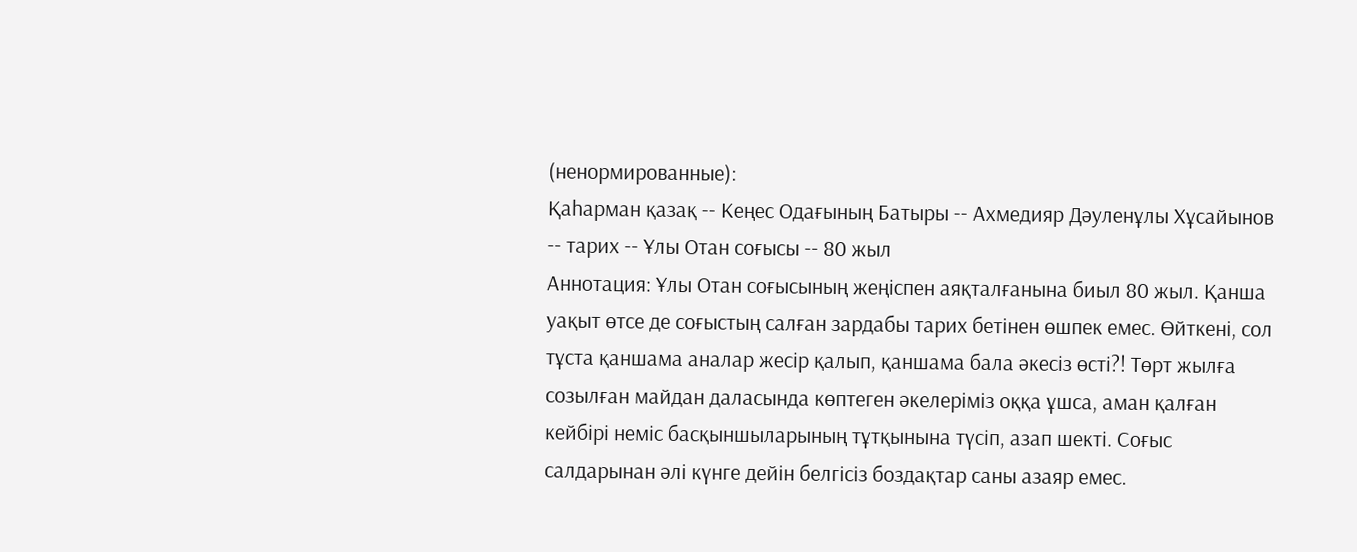(ненормированные):
Қаһарман қазақ -- Кеңес Одағының Батыры -- Ахмедияр Дәуленұлы Хұсайынов -- тарих -- Ұлы Отан соғысы -- 80 жыл
Аннотация: Ұлы Отан соғысының жеңіспен аяқталғанына биыл 80 жыл. Қанша уақыт өтсе де соғыстың салған зардабы тарих бетінен өшпек емес. Өйткені, сол тұста қаншама аналар жесір қалып, қаншама бала әкесіз өсті?! Төрт жылға созылған майдан даласында көптеген әкелеріміз оққа ұшса, аман қалған кейбірі неміс басқыншыларының тұтқынына түсіп, азап шекті. Соғыс салдарынан әлі күнге дейін белгісіз боздақтар саны азаяр емес.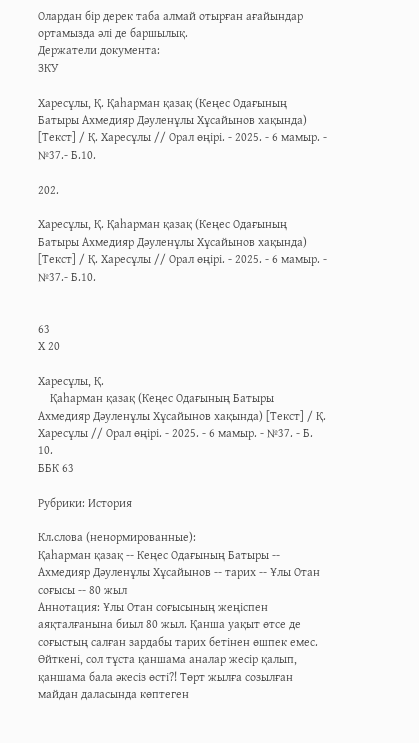Олардан бір дерек таба алмай отырған ағайындар ортамызда әлі де баршылық.
Держатели документа:
ЗКУ

Харесұлы, Қ. Қаһарман қазақ (Кеңес Одағының Батыры Ахмедияр Дәуленұлы Хұсайынов хақында) [Текст] / Қ. Харесұлы // Орал өңірі. - 2025. - 6 мамыр. - №37.- Б.10.

202.

Харесұлы, Қ. Қаһарман қазақ (Кеңес Одағының Батыры Ахмедияр Дәуленұлы Хұсайынов хақында) [Текст] / Қ. Харесұлы // Орал өңірі. - 2025. - 6 мамыр. - №37.- Б.10.


63
Х 20

Харесұлы, Қ.
    Қаһарман қазақ (Кеңес Одағының Батыры Ахмедияр Дәуленұлы Хұсайынов хақында) [Текст] / Қ. Харесұлы // Орал өңірі. - 2025. - 6 мамыр. - №37. - Б. 10.
ББК 63

Рубрики: История

Кл.слова (ненормированные):
Қаһарман қазақ -- Кеңес Одағының Батыры -- Ахмедияр Дәуленұлы Хұсайынов -- тарих -- Ұлы Отан соғысы -- 80 жыл
Аннотация: Ұлы Отан соғысының жеңіспен аяқталғанына биыл 80 жыл. Қанша уақыт өтсе де соғыстың салған зардабы тарих бетінен өшпек емес. Өйткені, сол тұста қаншама аналар жесір қалып, қаншама бала әкесіз өсті?! Төрт жылға созылған майдан даласында көптеген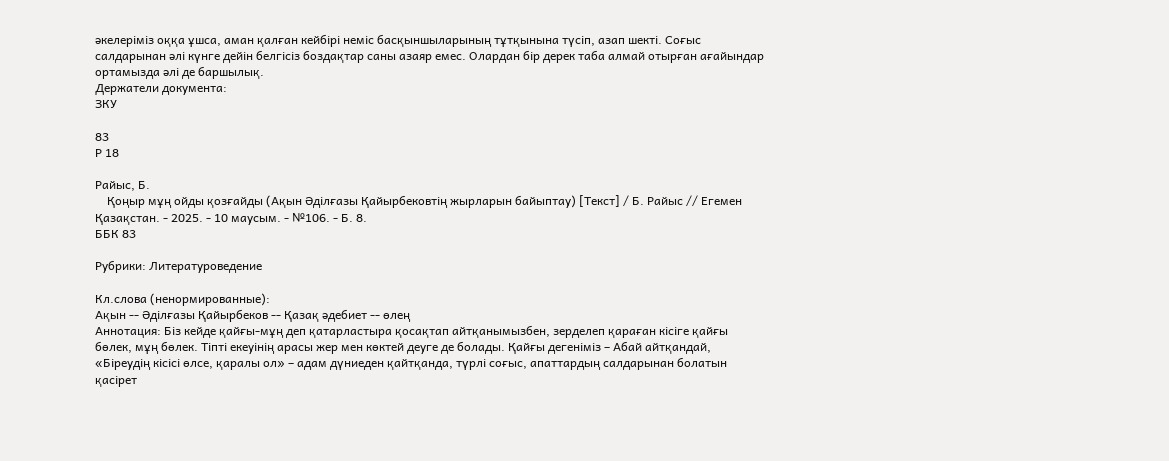әкелеріміз оққа ұшса, аман қалған кейбірі неміс басқыншыларының тұтқынына түсіп, азап шекті. Соғыс салдарынан әлі күнге дейін белгісіз боздақтар саны азаяр емес. Олардан бір дерек таба алмай отырған ағайындар ортамызда әлі де баршылық.
Держатели документа:
ЗКУ

83
Р 18

Райыс, Б.
    Қоңыр мұң ойды қозғайды (Ақын Әділғазы Қайырбековтің жырларын байыптау) [Текст] / Б. Райыс // Егемен Қазақстан. - 2025. - 10 маусым. - №106. - Б. 8.
ББК 83

Рубрики: Литературоведение

Кл.слова (ненормированные):
Ақын -- Әділғазы Қайырбеков -- Қазақ әдебиет -- өлең
Аннотация: Біз кейде қайғы-мұң деп қатарластыра қосақтап айтқанымызбен, зерделеп қараған кісіге қайғы бөлек, мұң бөлек. Тіпті екеуінің арасы жер мен көктей деуге де болады. Қайғы дегеніміз – Абай айтқандай, «Біреудің кісісі өлсе, қаралы ол» – адам дүниеден қайтқанда, түрлі соғыс, апаттардың салдарынан болатын қасірет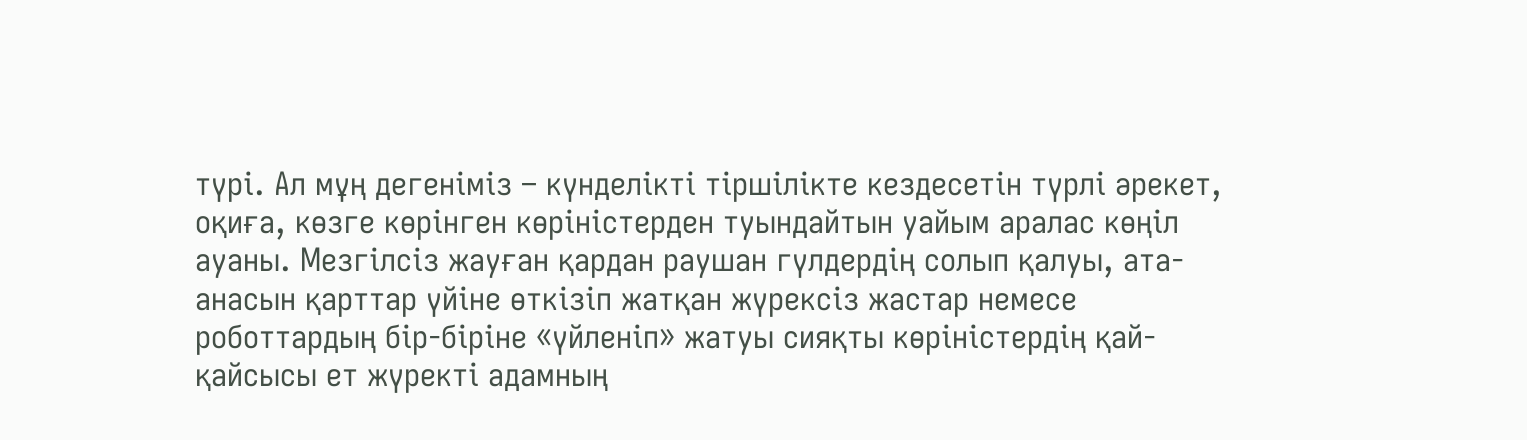түрі. Ал мұң дегеніміз – күнделікті тіршілікте кездесетін түрлі әрекет, оқиға, көзге көрінген көріністерден туындайтын уайым аралас көңіл ауаны. Мезгілсіз жауған қардан раушан гүлдердің солып қалуы, ата-анасын қарттар үйіне өткізіп жатқан жүрексіз жастар немесе роботтардың бір-біріне «үйленіп» жатуы сияқты көріністердің қай-қайсысы ет жүректі адамның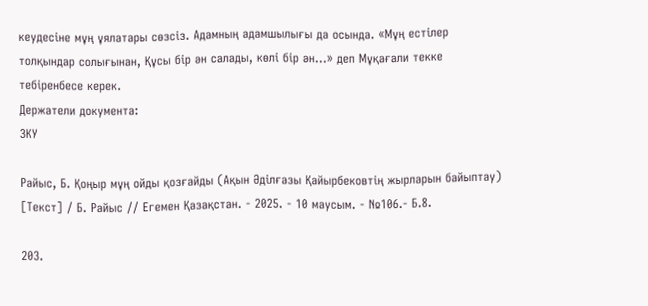кеудесіне мұң ұялатары сөзсіз. Адамның адамшылығы да осында. «Мұң естілер толқындар солығынан, Құсы бір ән салады, көлі бір ән...» деп Мұқағали текке тебіренбесе керек.
Держатели документа:
ЗКУ

Райыс, Б. Қоңыр мұң ойды қозғайды (Ақын Әділғазы Қайырбековтің жырларын байыптау) [Текст] / Б. Райыс // Егемен Қазақстан. - 2025. - 10 маусым. - №106.- Б.8.

203.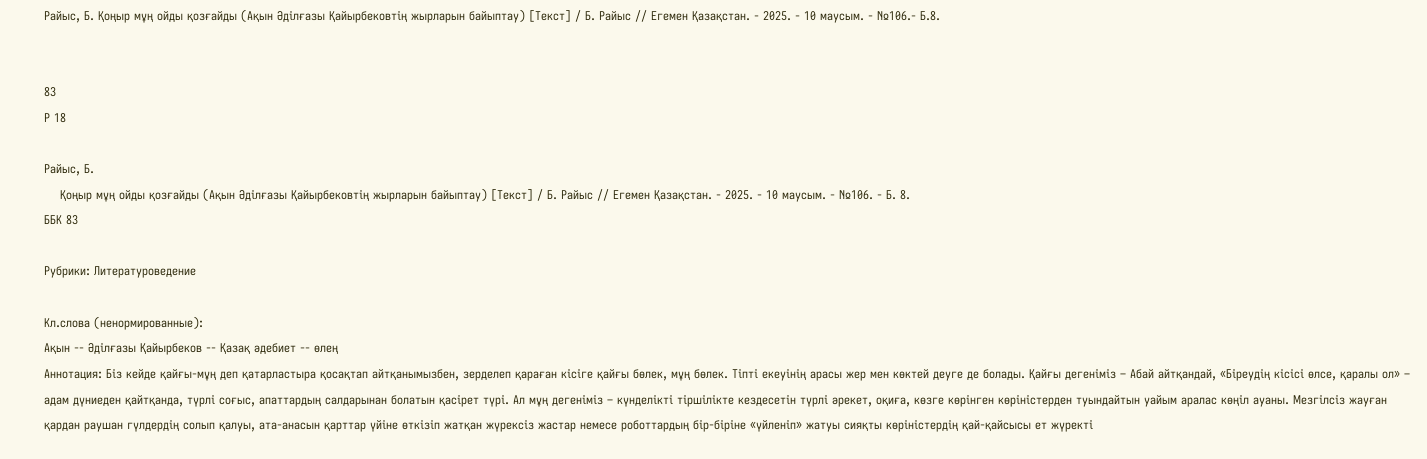Райыс, Б. Қоңыр мұң ойды қозғайды (Ақын Әділғазы Қайырбековтің жырларын байыптау) [Текст] / Б. Райыс // Егемен Қазақстан. - 2025. - 10 маусым. - №106.- Б.8.


83
Р 18

Райыс, Б.
    Қоңыр мұң ойды қозғайды (Ақын Әділғазы Қайырбековтің жырларын байыптау) [Текст] / Б. Райыс // Егемен Қазақстан. - 2025. - 10 маусым. - №106. - Б. 8.
ББК 83

Рубрики: Литературоведение

Кл.слова (ненормированные):
Ақын -- Әділғазы Қайырбеков -- Қазақ әдебиет -- өлең
Аннотация: Біз кейде қайғы-мұң деп қатарластыра қосақтап айтқанымызбен, зерделеп қараған кісіге қайғы бөлек, мұң бөлек. Тіпті екеуінің арасы жер мен көктей деуге де болады. Қайғы дегеніміз – Абай айтқандай, «Біреудің кісісі өлсе, қаралы ол» – адам дүниеден қайтқанда, түрлі соғыс, апаттардың салдарынан болатын қасірет түрі. Ал мұң дегеніміз – күнделікті тіршілікте кездесетін түрлі әрекет, оқиға, көзге көрінген көріністерден туындайтын уайым аралас көңіл ауаны. Мезгілсіз жауған қардан раушан гүлдердің солып қалуы, ата-анасын қарттар үйіне өткізіп жатқан жүрексіз жастар немесе роботтардың бір-біріне «үйленіп» жатуы сияқты көріністердің қай-қайсысы ет жүректі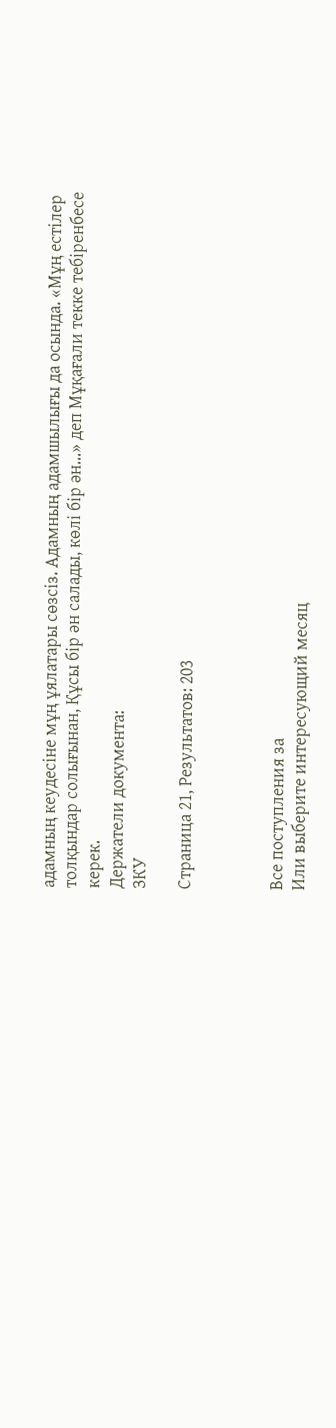адамның кеудесіне мұң ұялатары сөзсіз. Адамның адамшылығы да осында. «Мұң естілер толқындар солығынан, Құсы бір ән салады, көлі бір ән...» деп Мұқағали текке тебіренбесе керек.
Держатели документа:
ЗКУ

Страница 21, Результатов: 203



Все поступления за
Или выберите интересующий месяц